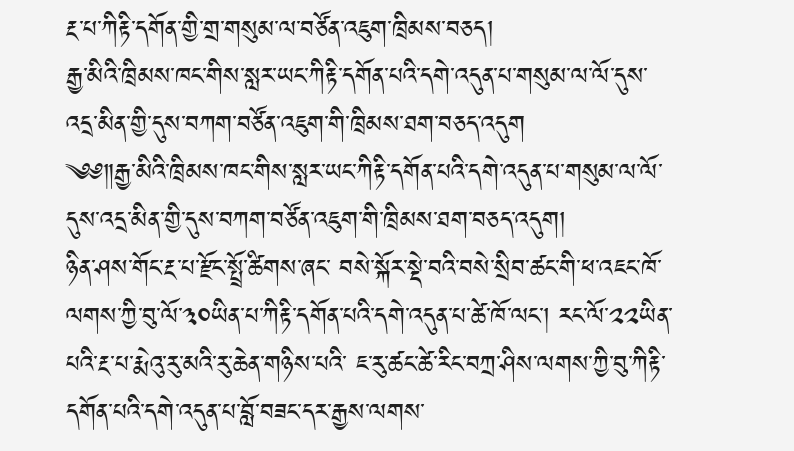རྔ་པ་ཀིརྟི་དགོན་གྱི་གྲ་གསུམ་ལ་བཙོན་འཇུག་ཁྲིམས་བཅད།
རྒྱ་མིའི་ཁྲིམས་ཁང་གིས་སླར་ཡང་ཀིརྟི་དགོན་པའི་དགེ་འདུན་པ་གསུམ་ལ་ལོ་དུས་འདྲ་མིན་གྱི་དུས་བཀག་བཙོན་འཇུག་གི་ཁྲིམས་ཐག་བཅད་འདུག
༄༅༎རྒྱ་མིའི་ཁྲིམས་ཁང་གིས་སླར་ཡང་ཀིརྟི་དགོན་པའི་དགེ་འདུན་པ་གསུམ་ལ་ལོ་དུས་འདྲ་མིན་གྱི་དུས་བཀག་བཙོན་འཇུག་གི་ཁྲིམས་ཐག་བཅད་འདུག།
ཉིན་ཤས་གོང་རྔ་པ་རྫོང་སྤྲོ་ཚིགས་ཞང་ བསེ་སྐོར་སྡེ་བའི་བསེ་སྲིབ་ཚང་གི་ཕ་འཇང་ཁོ་ལགས་ཀྱི་བུ་ལོ་༣༠ཡིན་པ་ཀིརྟི་དགོན་པའི་དགེ་འདུན་པ་ཚེ་ཁོ་ལང་། རང་ལོ་༢༢ཡིན་པའི་རྔ་པ་རྨེའུ་རུ་མའི་རུ་ཆེན་གཉིས་པའི་ ཇ་རུ་ཚང་ཚེ་རིང་བཀྲ་ཤིས་ལགས་ཀྱི་བུ་ཀིརྟི་དགོན་པའི་དགེ་འདུན་པ་བློ་བཟང་དར་རྒྱས་ལགས་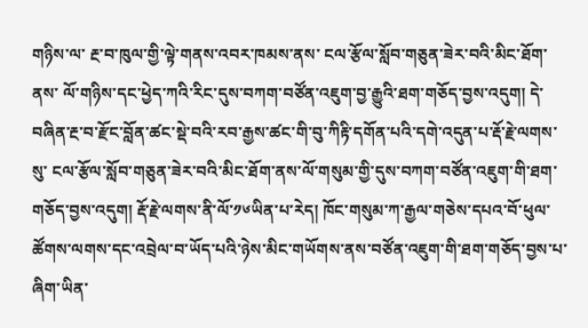གཉིས་ལ་ རྔ་བ་ཁུལ་གྱི་ལྟེ་གནས་འབར་ཁམས་ནས་ ངལ་རྩོལ་སློབ་གཅུན་ཟེར་བའི་མིང་ཐོག་ནས་ ལོ་གཉིས་དང་ཕྱེད་ཀའི་རིང་དུས་བཀག་བཙོན་འཇུག་བྱ་རྒྱུའི་ཐག་གཅོད་བྱས་འདུག། དེ་བཞིན་རྔ་བ་རྫོང་བློན་ཚང་སྡེ་བའི་རབ་རྒྱས་ཚང་གི་བུ་ཀིརྟི་དགོན་པའི་དགེ་འདུན་པ་རྡོ་རྗེ་ལགས་སུ་ ངལ་རྩོལ་སློབ་གཅུན་ཟེར་བའི་མིང་ཐོག་ནས་ལོ་གསུམ་གྱི་དུས་བཀག་བཙོན་འཇུག་གི་ཐག་གཅོད་བྱས་འདུག། རྡོ་རྗེ་ལགས་ནི་ལོ་༡༦ཡིན་པ་རེད། ཁོང་གསུམ་ཀ་རྒྱལ་གཅེས་དཔའ་བོ་ཕུལ་ཚོགས་ལགས་དང་འབྲེལ་བ་ཡོད་པའི་ཉེས་མིང་གཡོགས་ནས་བཙོན་འཇུག་གི་ཐག་གཅོད་བྱས་པ་ཞིག་ཡིན་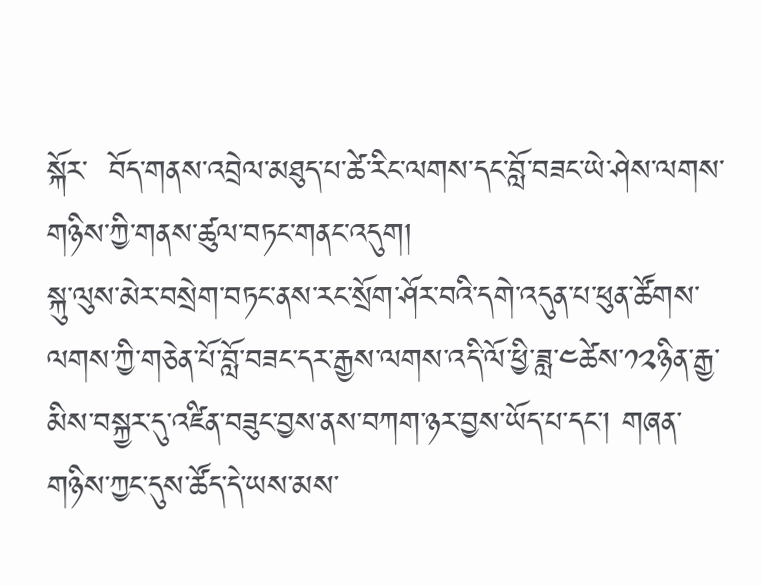སྐོར་  བོད་གནས་འབྲེལ་མཐུད་པ་ཚེ་རིང་ལགས་དང་བློ་བཟང་ཡེ་ཤེས་ལགས་གཉིས་ཀྱི་གནས་ཚུལ་བཏང་གནང་འདུག།
སྐུ་ལུས་མེར་བསྲེག་བཏང་ནས་རང་སྲོག་ཤོར་བའི་དགེ་འདུན་པ་ཕུན་ཚོགས་ལགས་ཀྱི་གཅེན་པོ་བློ་བཟང་དར་རྒྱས་ལགས་འདི་ལོ་ཕྱི་ཟླ་༤ཚེས་༡༢ཉིན་རྒྱ་མིས་བསྐྱར་དུ་འཛིན་བཟུང་བྱས་ནས་བཀག་ཉར་བྱས་ཡོད་པ་དང་། གཞན་གཉིས་ཀྱང་དུས་ཚོད་དེ་ཡས་མས་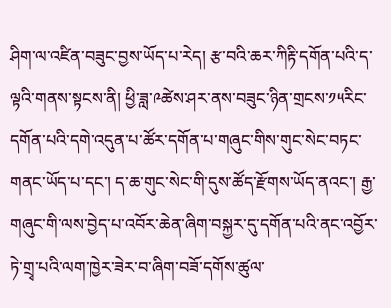ཤིག་ལ་འཛིན་བཟུང་བྱས་ཡོད་པ་རེད། རྩ་བའི་ཆར་ཀིརྟི་དགོན་པའི་ད་ལྟའི་གནས་སྟངས་ནི། ཕྱི་ཟླ་༩ཚེས་ཤར་ནས་བཟུང་ཉིན་གྲངས་༡༥རིང་དགོན་པའི་དགེ་འདུན་པ་ཚོར་དགོན་པ་གཞུང་གིས་གུང་སེང་བཏང་གནང་ཡོད་པ་དང་། ད་ཆ་གུང་སེང་གི་དུས་ཚོད་རྫོགས་ཡོད་ནའང་། རྒྱ་གཞུང་གི་ལས་བྱེད་པ་འབོར་ཆེན་ཞིག་བསྐྱར་དུ་དགོན་པའི་ནང་འབྱོར་ཏེ་གྲྭ་པའི་ལག་ཁྱེར་ཟེར་བ་ཞིག་བཟོ་དགོས་ཚུལ་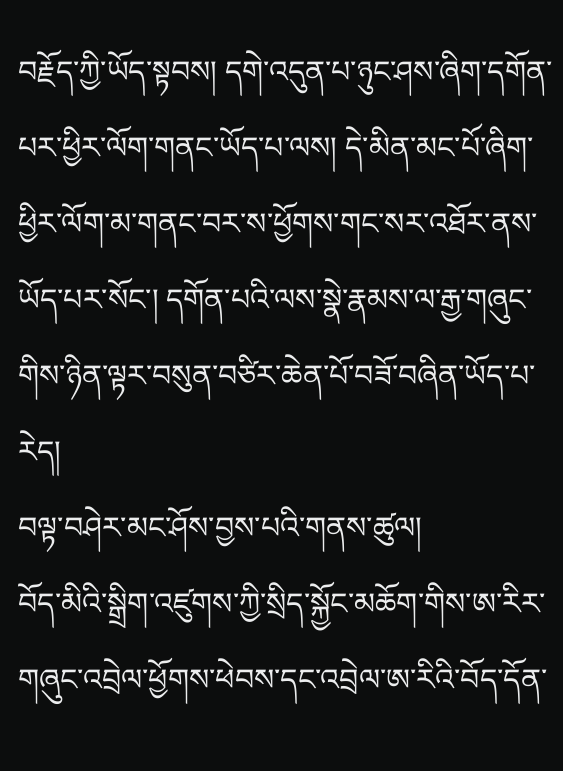བརྗོད་ཀྱི་ཡོད་སྟབས། དགེ་འདུན་པ་ཉུང་ཤས་ཞིག་དགོན་པར་ཕྱིར་ལོག་གནང་ཡོད་པ་ལས། དེ་མིན་མང་པོ་ཞིག་ཕྱིར་ལོག་མ་གནང་བར་ས་ཕྱོགས་གང་སར་འཐོར་ནས་ཡོད་པར་སོང་། དགོན་པའི་ལས་སྣེ་རྣམས་ལ་རྒྱ་གཞུང་གིས་ཉིན་ལྟར་བསུན་བཙིར་ཆེན་པོ་བཟོ་བཞིན་ཡོད་པ་རེད།
བལྟ་བཤེར་མང་ཤོས་བྱས་པའི་གནས་ཚུལ།
བོད་མིའི་སྒྲིག་འཛུགས་ཀྱི་སྲིད་སྐྱོང་མཆོག་གིས་ཨ་རིར་གཞུང་འབྲེལ་ཕྱོགས་ཕེབས་དང་འབྲེལ་ཨ་རིའི་བོད་དོན་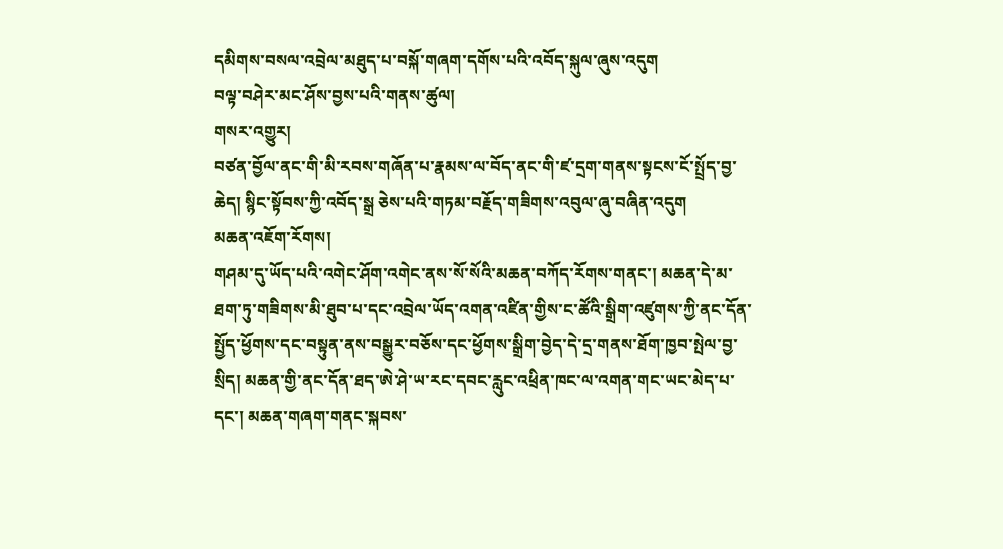དམིགས་བསལ་འབྲེལ་མཐུད་པ་བསྐོ་གཞག་དགོས་པའི་འབོད་སྐུལ་ཞུས་འདུག
བལྟ་བཤེར་མང་ཤོས་བྱས་པའི་གནས་ཚུལ།
གསར་འགྱུར།
བཙན་བྱོལ་ནང་གི་མི་རབས་གཞོན་པ་རྣམས་ལ་བོད་ནང་གི་ཛ་དྲག་གནས་སྟངས་ངོ་སྤྲོད་བྱ་ཆེད། སྙིང་སྟོབས་ཀྱི་འབོད་སྒྲ ཅེས་པའི་གཏམ་བརྗོད་གཟིགས་འབུལ་ཞུ་བཞིན་འདུག
མཆན་འཇོག་རོགས།
གཤམ་དུ་ཡོད་པའི་འགེང་ཤོག་འགེང་ནས་སོ་སོའི་མཆན་བཀོད་རོགས་གནང་། མཆན་དེ་མ་ཐག་ཏུ་གཟིགས་མི་ཐུབ་པ་དང་འབྲེལ་ཡོད་འགན་འཛིན་གྱིས་ང་ཚོའི་སྒྲིག་འཛུགས་ཀྱི་ནང་དོན་སྤྱོད་ཕྱོགས་དང་བསྟུན་ནས་བསྒྱུར་བཅོས་དང་ཕྱོགས་སྒྲིག་བྱེད་དེ་དྲ་གནས་ཐོག་ཁྱབ་སྤེལ་བྱ་སྲིད། མཆན་གྱི་ནང་དོན་ཐད་ཨེ་ཤེ་ཡ་རང་དབང་རླུང་འཕྲིན་ཁང་ལ་འགན་གང་ཡང་མེད་པ་དང་། མཆན་གཞག་གནང་སྐབས་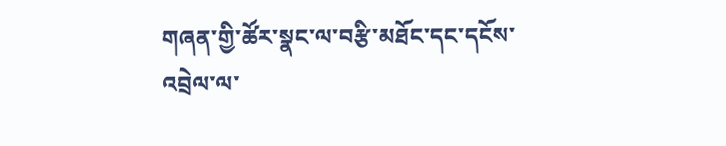གཞན་གྱི་ཚོར་སྣང་ལ་བརྩི་མཐོང་དང་དངོས་འབྲེལ་ལ་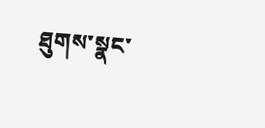ཐུགས་སྣང་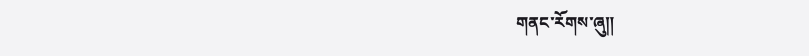གནང་རོགས་ཞུ༎